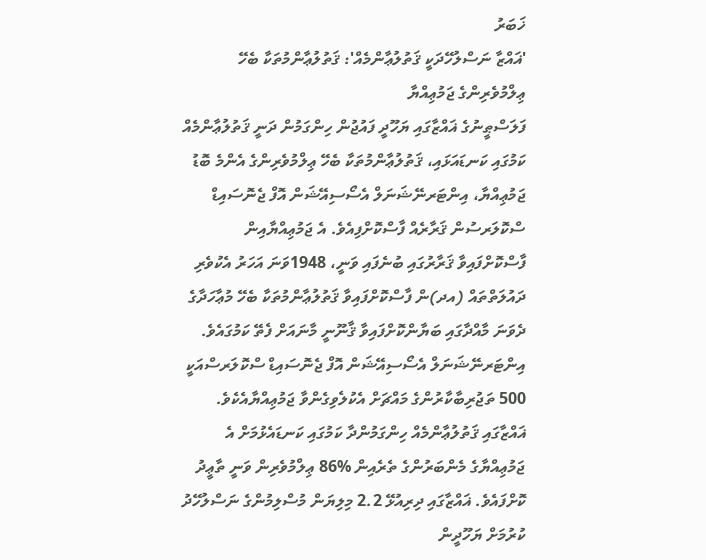ޚަބަރު
'ޣައްޒާ ނަސްލުހޭދަކީ ޤަތުލުޢާންމެއް': ޤަތުލުޢާންމުތަކާ ބެހޭ ޢިލްމުވެރިންގެ ޖަމުޢިއްޔާ
ފަލަސްޠީނުގެ ޣައްޒާގައި ޔަހޫދީ ފައުޖުން ހިންގަމުން ދަނީ ޤަތުލުޢާންމެއް ކަމުގައި ކަނޑައަޅައި، ޤަތުލުޢާންމުތަކާ ބެހޭ ޢިލްމުވެރިންގެ އެންމެ ބޮޑު ޖަމުޢިއްޔާ، އިންޓަރނޭޝަނަލް އެސޯސިއޭޝަން އޮފް ޖެނޮސައިޑް ސްކޮލަރސުން ޤަރާރެއް ފާސްކޮށްފިއެވެ. އެ ޖަމުޢިއްޔާއިން ފާސްކޮށްފައިވާ ޤަރާރުގައި ބުނެފައި ވަނީ، 1948ވަނަ އަހަރު އެކުވެރި ދައުލަތްތައް (އދ)ން ފާސްކޮށްފައިވާ ޤަތުލުޢާންމުތަކާ ބެހޭ މުޢާހަދާގެ ދެވަނަ މާއްދާގައި ބަޔާންކޮށްފައިވާ ޤާނޫނީ މާނައަށް ފެތޭ ކަމުގައެވެ.
އިންޓަރނޭޝަނަލް އެސޯސިއޭޝަން އޮފް ޖެނޮސައިޑް ސްކޮލަރސްއަކީ 500 ތަޖުރިބާކާރުންގެ މައްޗަށް އެކުލެވިގެންވާ ޖަމުޢިއްޔާއެކެވެ. ޣައްޒާގައި ޤަތުލުޢާންމެއް ހިންގަމުންދާ ކަމުގައި ކަނޑައެޅުމަށް އެ ޖަމުޢިއްޔާގެ މެންބަރުންގެ ތެރެއިން %86 ޢިލްމުވެރިން ވަނީ ތާޢީދު ކޮށްފައެވެ. ޣައްޒާގައި ދިރިއުޅޭ 2.2 މިލިޔަން މުސްލިމުންގެ ނަސްލުހޭދު ކުރުމަށް ޔަހޫދީން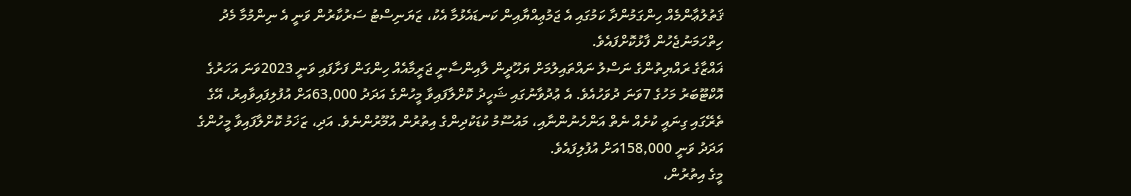ޤަތުލުޢާންމެއް ހިންގަމުންދާ ކަމުގައި އެ ޖަމުޢިއްޔާއިން ކަނޑައެޅުމާ އެކު، ޒަޔަނިސްޓު ސަރުކާރުން ވަނީ އެ ނިންމުމާ މެދު ހިތްހަމަނުޖެހުން ފާޅުކޮށްފައެވެ.
ޣައްޒާގެ ރައްޔިތުންގެ ނަސްލު ނައްތައިލުމަށް ޔަހޫދީން ލާއިންސާނީ ޖަރީމާއެއް ހިންގަން ފަށާފައި ވަނީ 2023ވަނަ އަހަރުގެ އޮކްޓޫބަރު މަހުގެ 7ވަނަ ދުވަހުއެވެ. އެ ޢުދުވާނުގައި ޝަހީދު ކޮށްލާފައިވާ މީހުންގެ އަދަދު 63,000އަށް އުފުލިފައިވާއިރު، އޭގެ ތެރޭގައި ގިނައީ ކުށެއް ނެތް އަންހެނުންނާއި، މައުސޫމު ކުޑަކުދިންގެ އިތުރުން އުމޫރުންނެވެ. އަދި، ޒަޚަމު ކޮށްލާފައިވާ މީހުންގެ އަދަދު ވަނީ 158,000އަށް އުފުލިފައެވެ.
މީގެ އިތުރުން،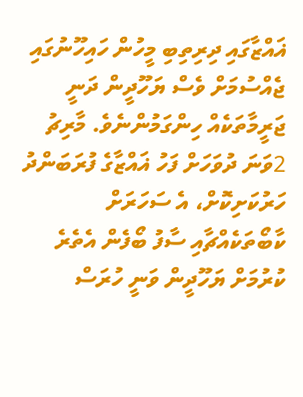ޣައްޒާގައި ދިރިތިބި މީހުން ހައިހޫނުގައި ޖެއްސުމަށް ވެސް ޔަހޫދީން ދަނީ ޖަރީމާތަކެއް ހިންގަމުންނެވެ. މާރިޗު 2ވަނަ ދުވަހަށް ފަހު ޣައްޒާގެ ފުރަބަންދު ހަރުކަށިކޮށް، އެ ސަހަރަށް ކާބޯތަކެއްޗާއި ސާފު ބޯފެން އެތެރެ ކުރުމަށް ޔަހޫދީން ވަނީ ހުރަސް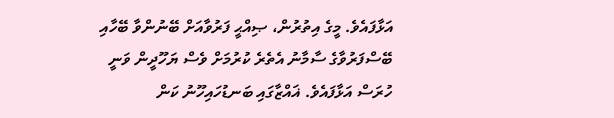އަޅާފައެވެ. މީގެ އިތުރުން، ޞިއްޙީ ފަރުވާއަށް ބޭނުންވާ ބޭހާއި ބޭސްފަރުވާގެ ސާމާނު އެތެރެ ކުރުމަށް ވެސް ޔަހޫދީން ވަނީ ހުރަސް އަޅާފައެވެ. ޣައްޒާގައި ބަނޑުހައިހޫނު ކަން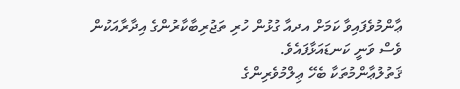ޢާންމުވެފައިވާ ކަމަށް އދއާ ގުޅުން ހުރި ތަޖުރިބާކާރުންގެ އިދާރާއަކުން ވެސް ވަނީ ކަނޑައަޅާފައެވެ.
ޤަތުލުޢާންމުތަކާ ބެހޭ ޢިލްމުވެރިންގެ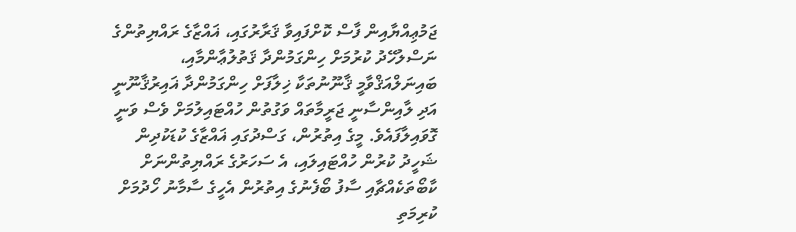ޖަމުޢިއްޔާއިން ފާސް ކޮށްފައިވާ ޤަރާރުގައި، ޣައްޒާގެ ރައްޔިތުންގެ ނަސްލުހޭދު ކުރުމަށް ހިންގަމުންދާ ޤަތުލުޢާންމާއި، ބައިނަލްއަޤްވާމީ ޤާނޫނުތަކާ ޚިލާފަށް ހިންގަމުންދާ ޣައިރުޤާނޫނީ އަދި ލާއިންސާނީ ޖަރީމާތައް ވަގުތުން ހުއްޓައިލުމަށް ވެސް ވަނީ ގޮވައިލާފައެވެ. މީގެ އިތުރުން، ގަސްދުގައި ޣައްޒާގެ ކުޑަކުދިން ޝަހީދު ކުރުން ހުއްޓައިލައި، އެ ސަހަރުގެ ރައްޔިތުންނަށް ކާބޯތަކެއްޗާއި ސާފު ބޯފެނުގެ އިތުރުން އެހީގެ ސާމާނު ހޯދުމަށް ކުރިމަތި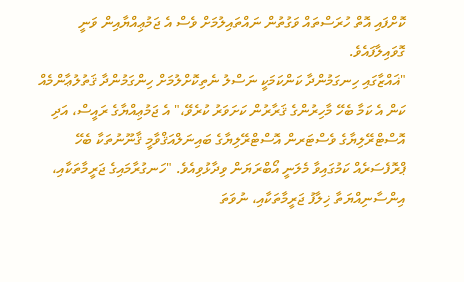ކޮށްފައި އޮތް ހުރަސްތައް ވަގުތުން ނައްތައިލުމަށް ވެސް އެ ޖަމުޢިއްޔާއިން ވަނީ ގޮވައިލާފައެވެ.
"ޣައްޒާގައި ހިނގަމުންދާ ކަންކަމަކީ ނަސްލު ނެތިކޮށްލުމަށް ހިންގަމުންދާ ޤަތުލުޢާންމެއް ކަން އެ ކަމާ ބެހޭ މާހިރުންގެ ޤަރާރުން ކަށަވަރު ކުރެވޭ،" އެ ޖަމުޢިއްޔާގެ ރައީސް، އަދި އޮސްޓްރޭލިޔާގެ ވެސްޓަރން އޮސްޓްރޭލިޔާގެ ބައިނަލްއަޤްވާމީ ޤާނޫނުތަކާ ބެހޭ ޕްރޮފެސަރެއް ކަމުގައިވާ މެލަނީ އޯބްރަޔަން ވިދާޅުވިއެވެ. "ހަނގުރާމައިގެ ޖަރީމާތަކާއި، އިންސާނިއްޔަތާ ޚިލާފު ޖަރީމާތަކާއި، ނުވަތަ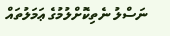ނަސްލު ނެތިކޮށްލުމުގެ ޢަމަލުތައް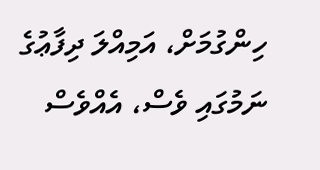ހިންގުމަށް، އަމިއްލަ ދިފާޢުގެ ނަމުގައި ވެސް، އެއްވެސް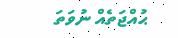ޙުއްޖަތެއް ނުވަތަ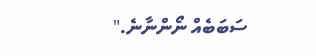ސަބަބެއް ނޯންނާނެ."